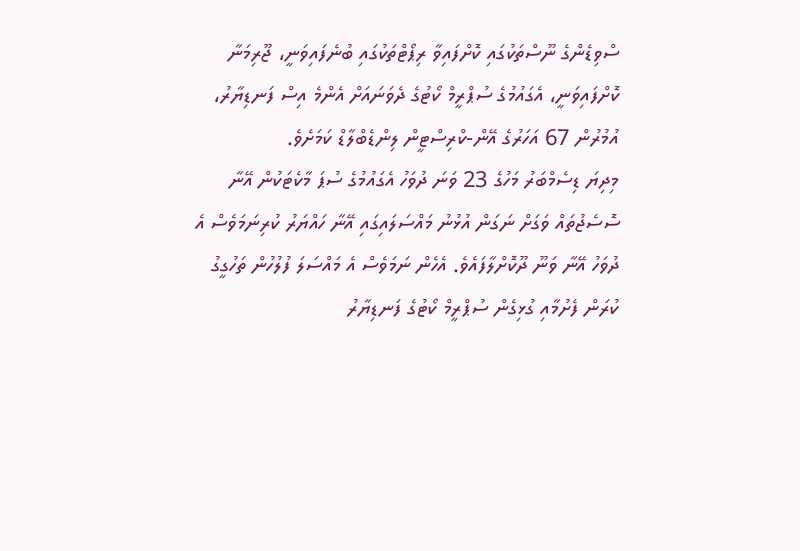ސްވިޑެންގެ ނޫސްތަކުގައި ކޮށްފައިވާ ރިޕޯޓްތަކުގައި ބުނެފައިވަނީ، ޖޫރިމަނާ ކޮށްފައިވަނީ، އެގައުމުގެ ސުޕްރީމް ކޯޓުގެ ދެވަނައަށް އެންމެ އިސް ފަނޑިޔާރު، އުމުރުން 67 އަހަރުގެ އޭން-ކްރިސްޓީން ލިންޑެބްލާޑް ކަމަށެވެ.
މިދިޔަ ޑިސެމްބަރު މަހުގެ 23 ވަނަ ދުވަހު އެގައުމުގެ ސުޕަ މާކެޓަކުން އޭނާ ސޮސެޖުތައް ވަގަށް ނަގަން އުޅުނު މައްސަލައިގައި އޭނާ ހައްޔަރު ކުރިނަމަވެސް އެ ދުވަހު އޭނާ ވަނޫ ދޫކޮށްލާފައެވެ. އެހެން ނަމަވެސް އެ މައްސަލަ ފުލުހުން ތަހުގީގު ކުރަން ފެށުމާއި ގުޅިގެން ސުޕްރީމް ކޯޓުގެ ފަނޑިޔާރު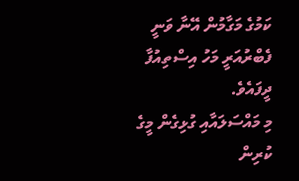ކަމުގެ މަގާމުން އޭނާ ވަނީ ފެބްރުއަރީ މަހު އިސްތިއުފާ ދީފައެވެ.
މި މައްސަލައާއި ގުޅިގެން މީގެ ކުރިން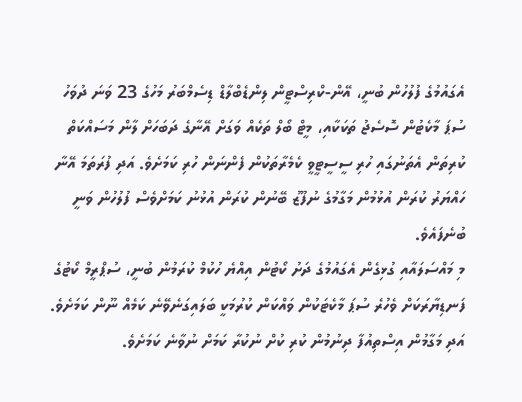އެގައުމުގެ ފުލުހުން ބުނީ، އޭން-ކްރިސްޓީން ލިންޑެބްލާޑް ޑިސެމްބަރު މަހުގެ 23 ވަނަ ދުވަހު ސުޕަ މާކެޓުން ސޮސެޖު ތަކަކާއި، މީޓް ބޯލް ތަކެއް ވަގަށް އޭނާގެ ދަބަހަށް ލާން މަސައްކަތް ކުރިތަން އެތަނުގައި ހުރި ސީސީޓީވީ ކެމެރާތަކުން ފެންނަން ހުރި ކަމަށެވެ. އަދި ފުރަތަމަ އޭނާ ހައްޔަރު ކުރަން އުޅުމުން މަގާމުގެ ނުފޫޒު ބޭނުން ކުރަން އުޅުނު ކަމަށްވެސް ފުލުހުން ވަނީ ބުނެފައެވެ.
މި މައްސަލައާއި ގުޅިގެން އެގައުމުގެ ދަށު ކޯޓުން އިއްޔެ ހުކުމް ކުރަމުން ބުނީ، ސުޕްރީމް ކޯޓުގެ ފަނޑިޔާރަކަށް ވެހުރެ ސުޕަ މާކެޓަކުން ވައްކަން ކުރުމަކީ ބަލައިގަނެވޭނެ ކަމެއް ނޫން ކަމަށެވެ. އަދި މަގާމުން އިސްތިއުފާ ދިނުމުން ކުރި ކުށް ނުކުރާ ކަމަށް ނުވާނެ ކަމަށެވެ.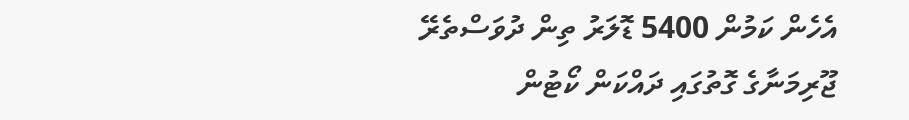އެހެން ކަމުން 5400 ޑޮލަރު ތިން ދުވަސްތެރޭ ޖޫރިމަނާގެ ގޮތުގައި ދައްކަން ކޯޓުން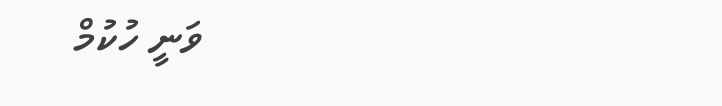ވަނީ ހުކުމް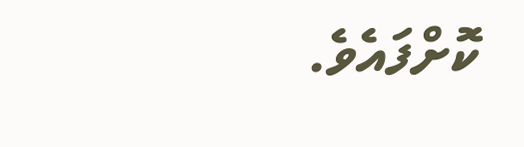ކޮށްފައެވެ.